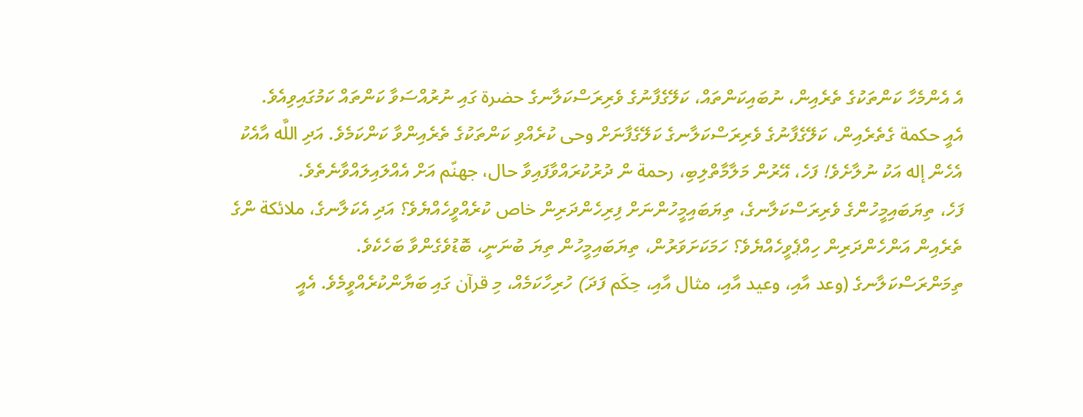އެ އެންމެހާ ކަންތަކުގެ ތެރެއިން، ނުބައިކަންތައް، ކަލޭގެފާނުގެ ވެރިރަސްކަލާނގެ حضرة ގައި ނުރުއްސަވާ ކަންތައް ކަމުގައިވިއެވެ.
އެއީ حكمة ގެތެރެއިން، ކަލޭގެފާނުގެ ވެރިރަސްކަލާނގެ ކަލޭގެފާނަށް وحى ކުރެއްވި ކަންތަކުގެ ތެރެއިންވާ ކަންކަމެވެ. އަދި اللَّه އާއެކު އެހެން إله އަކު ނުލާށެވެ! ފަހެ، އޭރުން މަލާމާތްލިބި، رحمة ން ދުރުކުރައްވާފައިވާ حال، جهنّم އަށް އެއްލައިލައްވާނެތެވެ.
ފަހެ، ތިޔަބައިމީހުންގެ ވެރިރަސްކަލާނގެ، ތިޔަބައިމީހުންނަށް ފިރިހެންދަރިން خاص ކުރެއްވީހެއްޔެވެ؟ އަދި އެކަލާނގެ، ملائكة ންގެ ތެރެއިން އަންހެންދަރިން ހިއްޕެވީހެއްޔެވެ؟ ހަމަކަށަވަރުން، ތިޔަބައިމީހުން ތިޔަ ބުނަނީ، ބޮޑުވެގެންވާ ބަހެކެވެ.
ތިމަންރަސްކަލާނގެ (وعد އާއި، وعيد އާއި، مثال އާއި، حِكَم ފަދަ) ހުރިހާކަމެއް، މި قرآن ގައި ބަޔާންކުރެއްވީމެވެ. އެއީ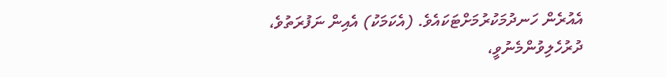އެއުރެން ހަނދުމަކުރުމަށްޓަކައެވެ. (އެކަމަކު) އެއިން ނަފުރަތުވެ، ދުރުހެލިވުންމެނުވީ،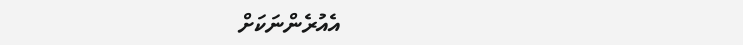އެއުރެންނަކަށް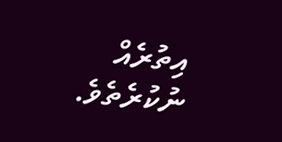އިތުރެއް ނުކުރެތެވެ.